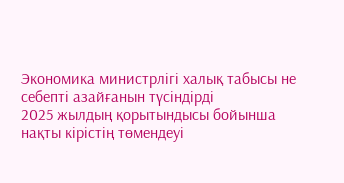Экономика министрлігі халық табысы не себепті азайғанын түсіндірді
2025 жылдың қорытындысы бойынша нақты кірістің төмендеуі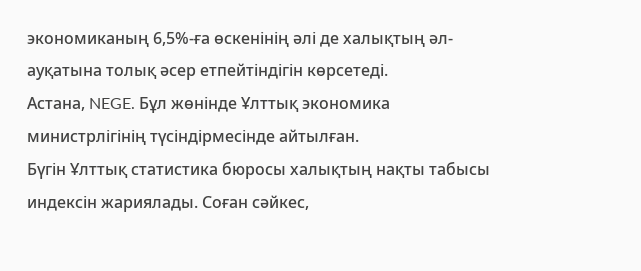экономиканың 6,5%-ға өскенінің әлі де халықтың әл-ауқатына толық әсер етпейтіндігін көрсетеді.
Астана, NEGE. Бұл жөнінде Ұлттық экономика министрлігінің түсіндірмесінде айтылған.
Бүгін Ұлттық статистика бюросы халықтың нақты табысы индексін жариялады. Соған сәйкес,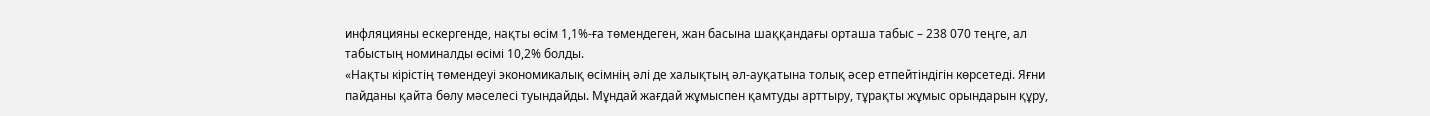инфляцияны ескергенде, нақты өсім 1,1%-ға төмендеген, жан басына шаққандағы орташа табыс – 238 070 теңге, ал табыстың номиналды өсімі 10,2% болды.
«Нақты кірістің төмендеуі экономикалық өсімнің әлі де халықтың әл-ауқатына толық әсер етпейтіндігін көрсетеді. Яғни пайданы қайта бөлу мәселесі туындайды. Мұндай жағдай жұмыспен қамтуды арттыру, тұрақты жұмыс орындарын құру,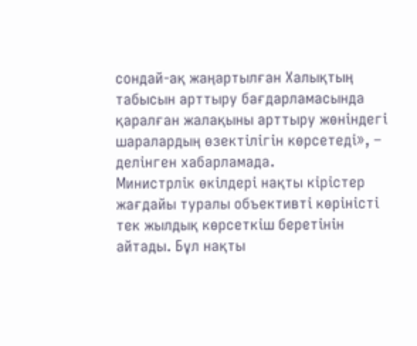сондай-ақ жаңартылған Халықтың табысын арттыру бағдарламасында қаралған жалақыны арттыру жөніндегі шаралардың өзектілігін көрсетеді», – делінген хабарламада.
Министрлік өкілдері нақты кірістер жағдайы туралы объективті көріністі тек жылдық көрсеткіш беретінін айтады. Бұл нақты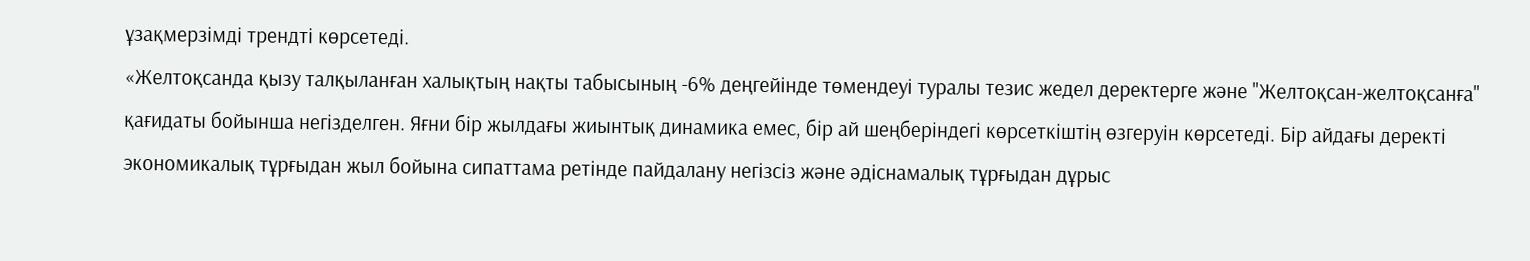ұзақмерзімді трендті көрсетеді.
«Желтоқсанда қызу талқыланған халықтың нақты табысының -6% деңгейінде төмендеуі туралы тезис жедел деректерге және "Желтоқсан-желтоқсанға" қағидаты бойынша негізделген. Яғни бір жылдағы жиынтық динамика емес, бір ай шеңберіндегі көрсеткіштің өзгеруін көрсетеді. Бір айдағы деректі экономикалық тұрғыдан жыл бойына сипаттама ретінде пайдалану негізсіз және әдіснамалық тұрғыдан дұрыс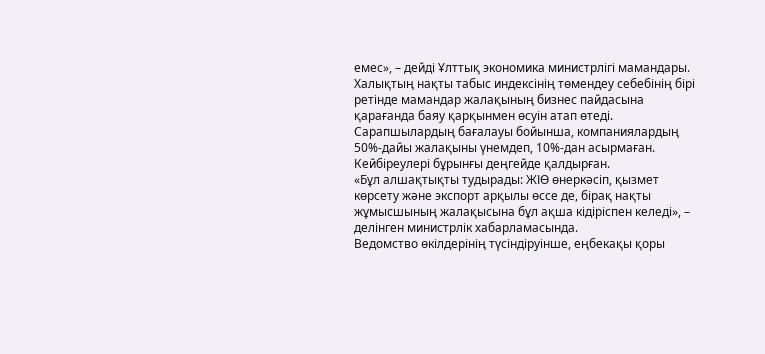емес», – дейді Ұлттық экономика министрлігі мамандары.
Халықтың нақты табыс индексінің төмендеу себебінің бірі ретінде мамандар жалақының бизнес пайдасына қарағанда баяу қарқынмен өсуін атап өтеді.
Сарапшылардың бағалауы бойынша, компаниялардың 50%-дайы жалақыны үнемдеп, 10%-дан асырмаған. Кейбіреулері бұрынғы деңгейде қалдырған.
«Бұл алшақтықты тудырады: ЖІӨ өнеркәсіп, қызмет көрсету және экспорт арқылы өссе де, бірақ нақты жұмысшының жалақысына бұл ақша кідіріспен келеді», – делінген министрлік хабарламасында.
Ведомство өкілдерінің түсіндіруінше, еңбекақы қоры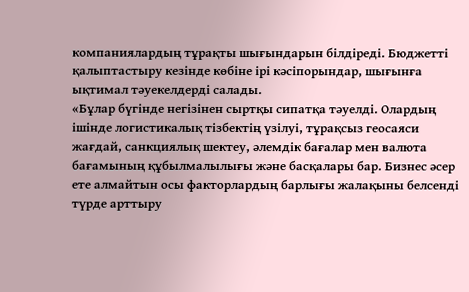компаниялардың тұрақты шығындарын білдіреді. Бюджетті қалыптастыру кезінде көбіне ірі кәсіпорындар, шығынға ықтимал тәуекелдерді салады.
«Бұлар бүгінде негізінен сыртқы сипатқа тәуелді. Олардың ішінде логистикалық тізбектің үзілуі, тұрақсыз геосаяси жағдай, санкциялық шектеу, әлемдік бағалар мен валюта бағамының құбылмалылығы және басқалары бар. Бизнес әсер ете алмайтын осы факторлардың барлығы жалақыны белсенді түрде арттыру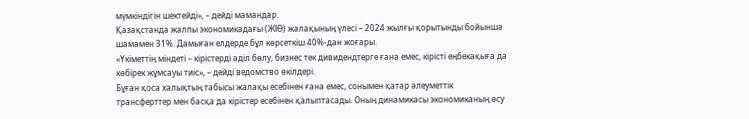мүмкіндігін шектейді», – дейді мамандар.
Қазақстанда жалпы экономикадағы (ЖІӨ) жалақының үлесі – 2024 жылғы қорытынды бойынша шамамен 31%. Дамыған елдерде бұл көрсеткіш 40%-дан жоғары.
«Үкіметтің міндеті – кірістерді әділ бөлу, бизнес тек дивидендтерге ғана емес, кірісті еңбекақыға да көбірек жұмсауы тиіс», – дейді ведомство өкілдері.
Бұған қоса халықтың табысы жалақы есебінен ғана емес, сонымен қатар әлеуметтік трансферттер мен басқа да кірістер есебінен қалыптасады. Оның динамикасы экономиканың өсу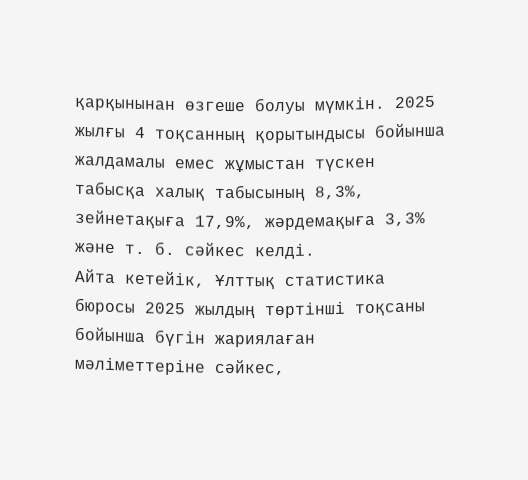қарқынынан өзгеше болуы мүмкін. 2025 жылғы 4 тоқсанның қорытындысы бойынша жалдамалы емес жұмыстан түскен табысқа халық табысының 8,3%, зейнетақыға 17,9%, жәрдемақыға 3,3% және т. б. сәйкес келді.
Айта кетейік, Ұлттық статистика бюросы 2025 жылдың төртінші тоқсаны бойынша бүгін жариялаған мәліметтеріне сәйкес,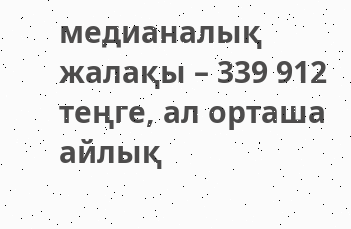медианалық жалақы – 339 912 теңге, ал орташа айлық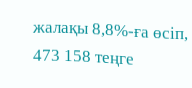жалақы 8,8%-ға өсіп, 473 158 теңге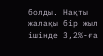болды. Нақты жалақы бір жыл ішінде 3,2%-ға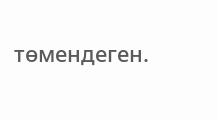төмендеген.